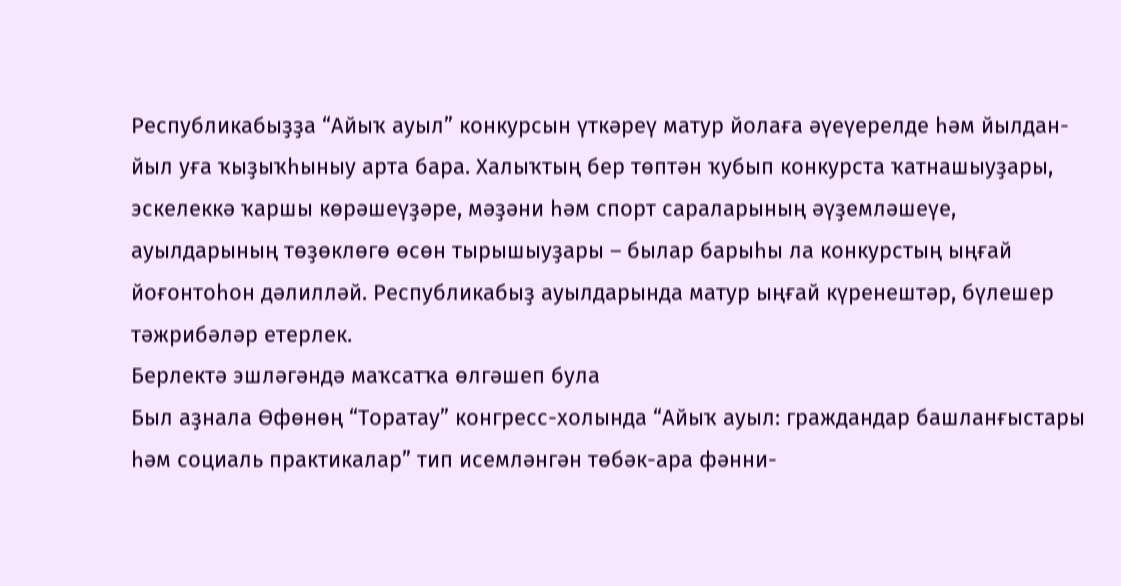Республикабыҙҙа “Айыҡ ауыл” конкурсын үткәреү матур йолаға әүеүерелде һәм йылдан-йыл уға ҡыҙыҡһыныу арта бара. Халыҡтың бер төптән ҡубып конкурста ҡатнашыуҙары, эскелеккә ҡаршы көрәшеүҙәре, мәҙәни һәм спорт сараларының әүҙемләшеүе, ауылдарының төҙөклөгө өсөн тырышыуҙары – былар барыһы ла конкурстың ыңғай йоғонтоһон дәлилләй. Республикабыҙ ауылдарында матур ыңғай күренештәр, бүлешер тәжрибәләр етерлек.
Берлектә эшләгәндә маҡсатҡа өлгәшеп була
Был аҙнала Өфөнөң “Торатау” конгресс-холында “Айыҡ ауыл: граждандар башланғыстары һәм социаль практикалар” тип исемләнгән төбәк-ара фәнни-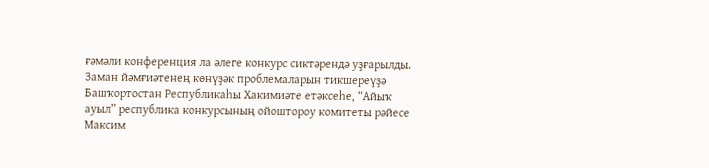ғәмәли конференция ла әлеге конкурс сиктәрендә уҙғарылды.
Заман йәмғиәтенең көнүҙәк проблемаларын тикшереүҙә Башҡортостан Республикаһы Хакимиәте етәксеһе, “Айыҡ ауыл” республика конкурсының ойоштороу комитеты рәйесе Максим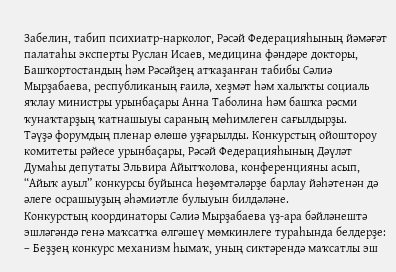Забелин, табип психиатр-нарколог, Рәсәй Федерацияһының йәмәғәт палатаһы эксперты Руслан Исаев, медицина фәндәре докторы, Башҡортостандың һәм Рәсәйҙең атҡаҙанған табибы Сәлиә Мырҙабаева, республиканың ғаилә, хеҙмәт һәм халыҡты социаль яҡлау министры урынбаҫары Анна Таболина һәм башҡа рәсми ҡунаҡтарҙың ҡатнашыуы сараның мөһимлеген сағылдырҙы.
Тәүҙә форумдың пленар өлөшө уҙғарылды. Конкурстың ойоштороу комитеты рәйесе урынбаҫары, Рәсәй Федерацияһының Дәүләт Думаһы депутаты Эльвира Айытҡолова, конференцияны асып, “Айыҡ ауыл” конкурсы буйынса һөҙөмтәләрҙе барлау йәһәтенән дә әлеге осрашыуҙың әһәмиәтле булыуын билдәләне.
Конкурстың координаторы Сәлиә Мырҙабаева үҙ-ара бәйләнештә эшләгәндә генә маҡсатҡа өлгәшеү мөмкинлеге тураһында белдерҙе:
– Беҙҙең конкурс механизм һымаҡ, уның сиктәрендә маҡсатлы эш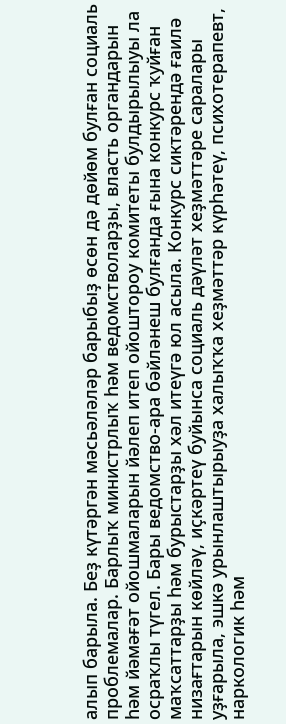алып барыла. Беҙ күтәргән мәсьәләләр барыбыҙ өсөн дә дөйөм булған социаль проблемалар. Барлыҡ министрлыҡ һәм ведомстволарҙы, власть органдарын һәм йәмәғәт ойошмаларын йәлеп итеп ойоштороу комитеты булдырылыуы ла осраҡлы түгел. Бары ведомство-ара бәйләнеш булғанда ғына конкурс ҡуйған маҡсаттарҙы һәм бурыстарҙы хәл итеүгә юл асыла. Конкурс сиктәрендә ғаилә низағтарын көйләү, иҫкәртеү буйынса социаль дәүләт хеҙмәттәре саралары уҙғарыла, эшкә урынлаштырыуҙа халыҡҡа хеҙмәттәр күрһәтеү, психотерапевт, наркологик һәм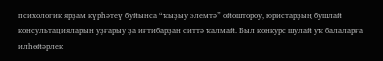психологик ярҙам күрһәтеү буйынса “ҡыҙыу элемтә” ойоштороу, юристарҙың бушлай консультацияларын уҙғарыу ҙа иғтибарҙан ситтә ҡалмай. Был конкурс шулай уҡ балаларға илһөйәрлек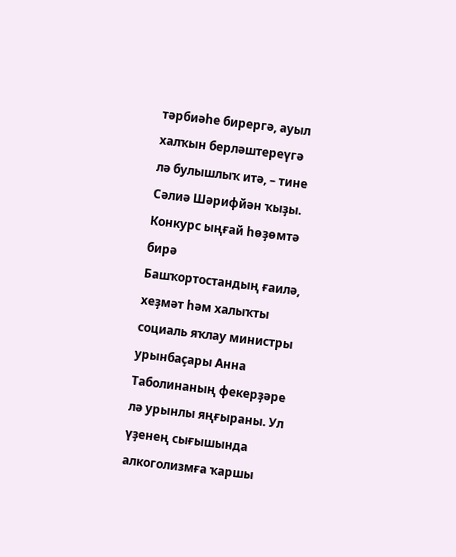тәрбиәһе бирергә, ауыл халҡын берләштереүгә лә булышлыҡ итә, – тине Сәлиә Шәрифйән ҡыҙы.
Конкурс ыңғай һөҙөмтә бирә
Башҡортостандың ғаилә, хеҙмәт һәм халыҡты социаль яҡлау министры урынбаҫары Анна Таболинаның фекерҙәре лә урынлы яңғыраны. Ул үҙенең сығышында алкоголизмға ҡаршы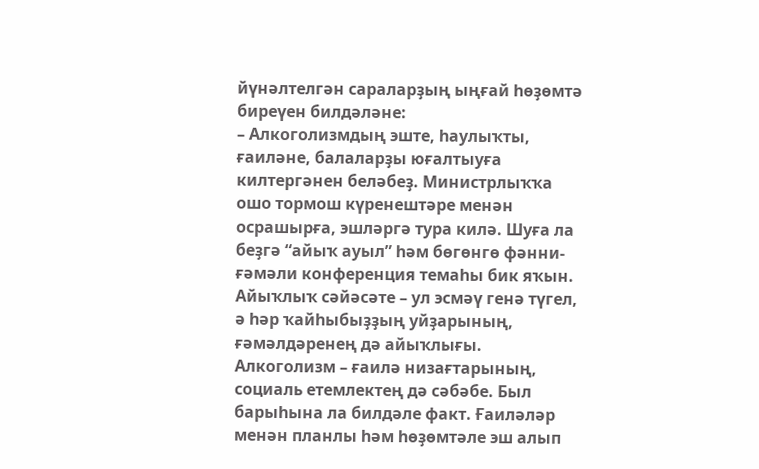йүнәлтелгән сараларҙың ыңғай һөҙөмтә биреүен билдәләне:
– Алкоголизмдың эште, һаулыҡты, ғаиләне, балаларҙы юғалтыуға килтергәнен беләбеҙ. Министрлыҡҡа ошо тормош күренештәре менән осрашырға, эшләргә тура килә. Шуға ла беҙгә “айыҡ ауыл” һәм бөгөнгө фәнни-ғәмәли конференция темаһы бик яҡын. Айыҡлыҡ сәйәсәте – ул эсмәү генә түгел, ә һәр ҡайһыбыҙҙың уйҙарының, ғәмәлдәренең дә айыҡлығы. Алкоголизм – ғаилә низағтарының, социаль етемлектең дә сәбәбе. Был барыһына ла билдәле факт. Ғаиләләр менән планлы һәм һөҙөмтәле эш алып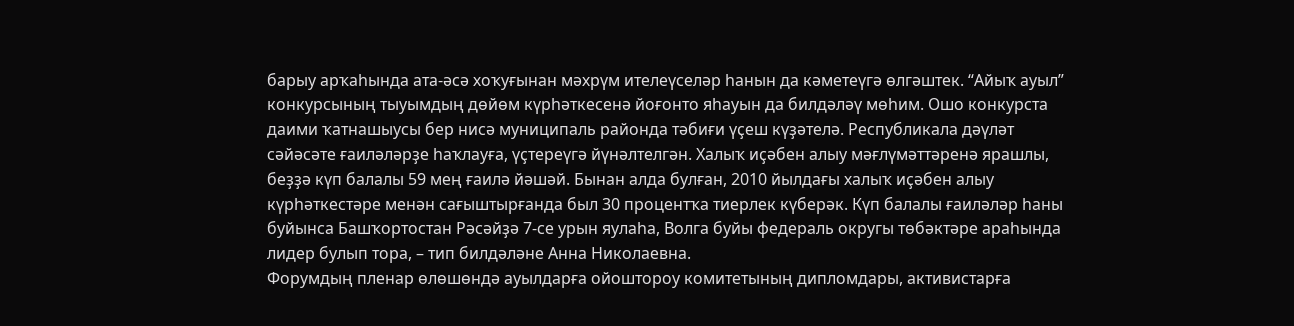барыу арҡаһында ата-әсә хоҡуғынан мәхрүм ителеүселәр һанын да кәметеүгә өлгәштек. “Айыҡ ауыл” конкурсының тыуымдың дөйөм күрһәткесенә йоғонто яһауын да билдәләү мөһим. Ошо конкурста даими ҡатнашыусы бер нисә муниципаль районда тәбиғи үҫеш күҙәтелә. Республикала дәүләт сәйәсәте ғаиләләрҙе һаҡлауға, үҫтереүгә йүнәлтелгән. Халыҡ иҫәбен алыу мәғлүмәттәренә ярашлы, беҙҙә күп балалы 59 мең ғаилә йәшәй. Бынан алда булған, 2010 йылдағы халыҡ иҫәбен алыу күрһәткестәре менән сағыштырғанда был 30 процентҡа тиерлек күберәк. Күп балалы ғаиләләр һаны буйынса Башҡортостан Рәсәйҙә 7-се урын яулаһа, Волга буйы федераль округы төбәктәре араһында лидер булып тора, – тип билдәләне Анна Николаевна.
Форумдың пленар өлөшөндә ауылдарға ойоштороу комитетының дипломдары, активистарға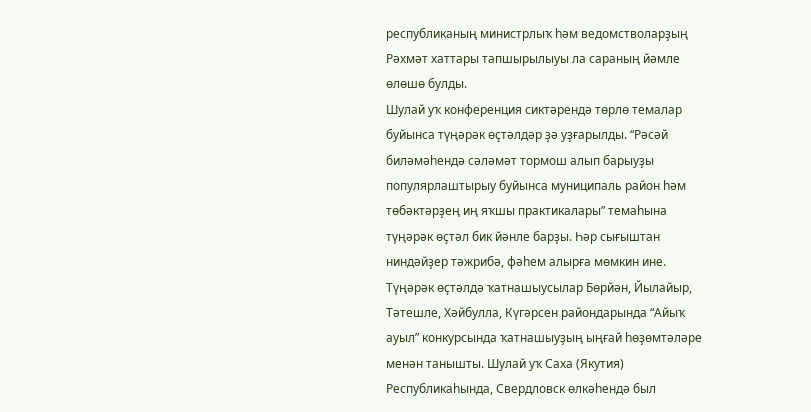республиканың министрлыҡ һәм ведомстволарҙың Рәхмәт хаттары тапшырылыуы ла сараның йәмле өлөшө булды.
Шулай уҡ конференция сиктәрендә төрлө темалар буйынса түңәрәк өҫтәлдәр ҙә уҙғарылды. “Рәсәй биләмәһендә сәләмәт тормош алып барыуҙы популярлаштырыу буйынса муниципаль район һәм төбәктәрҙең иң яҡшы практикалары” темаһына түңәрәк өҫтәл бик йәнле барҙы. Һәр сығыштан ниндәйҙер тәжрибә, фәһем алырға мөмкин ине. Түңәрәк өҫтәлдә ҡатнашыусылар Бөрйән, Йылайыр, Тәтешле, Хәйбулла, Күгәрсен райондарында “Айыҡ ауыл” конкурсында ҡатнашыуҙың ыңғай һөҙөмтәләре менән танышты. Шулай уҡ Саха (Якутия) Республикаһында, Свердловск өлкәһендә был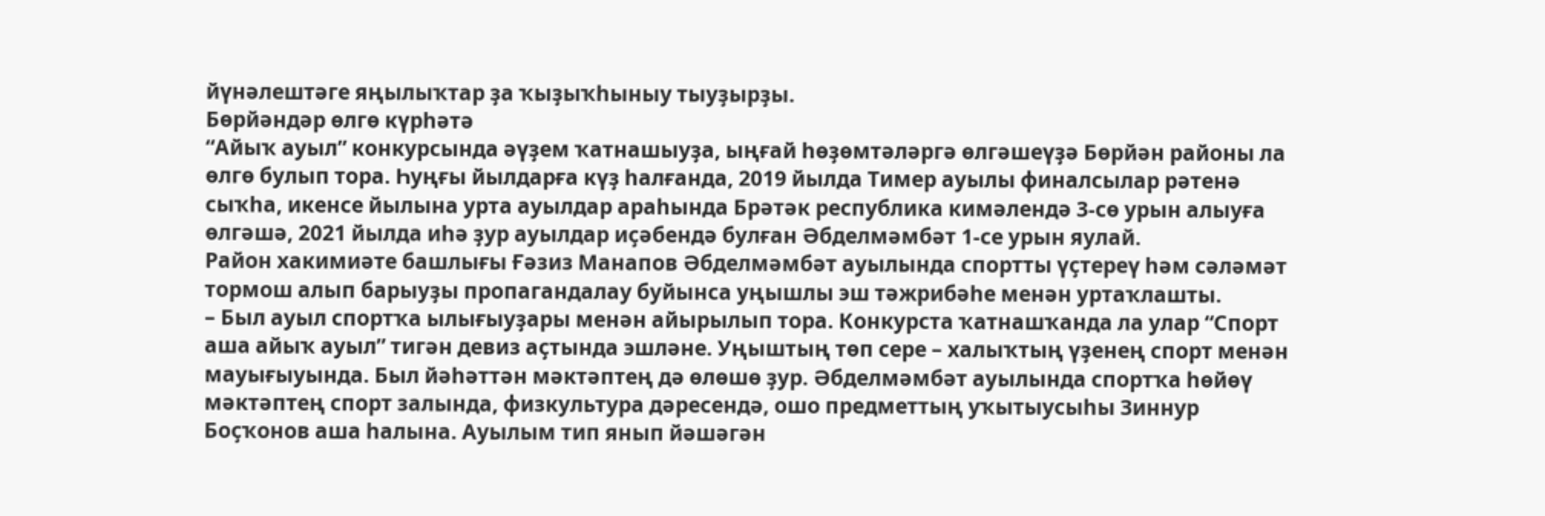йүнәлештәге яңылыҡтар ҙа ҡыҙыҡһыныу тыуҙырҙы.
Бөрйәндәр өлгө күрһәтә
“Айыҡ ауыл” конкурсында әүҙем ҡатнашыуҙа, ыңғай һөҙөмтәләргә өлгәшеүҙә Бөрйән районы ла өлгө булып тора. Һуңғы йылдарға күҙ һалғанда, 2019 йылда Тимер ауылы финалсылар рәтенә сыҡһа, икенсе йылына урта ауылдар араһында Брәтәк республика кимәлендә 3-сө урын алыуға өлгәшә, 2021 йылда иһә ҙур ауылдар иҫәбендә булған Әбделмәмбәт 1-се урын яулай.
Район хакимиәте башлығы Ғәзиз Манапов Әбделмәмбәт ауылында спортты үҫтереү һәм сәләмәт тормош алып барыуҙы пропагандалау буйынса уңышлы эш тәжрибәһе менән уртаҡлашты.
– Был ауыл спортҡа ылығыуҙары менән айырылып тора. Конкурста ҡатнашҡанда ла улар “Спорт аша айыҡ ауыл” тигән девиз аҫтында эшләне. Уңыштың төп сере – халыҡтың үҙенең спорт менән мауығыуында. Был йәһәттән мәктәптең дә өлөшө ҙур. Әбделмәмбәт ауылында спортҡа һөйөү мәктәптең спорт залында, физкультура дәресендә, ошо предметтың уҡытыусыһы Зиннур Боҫҡонов аша һалына. Ауылым тип янып йәшәгән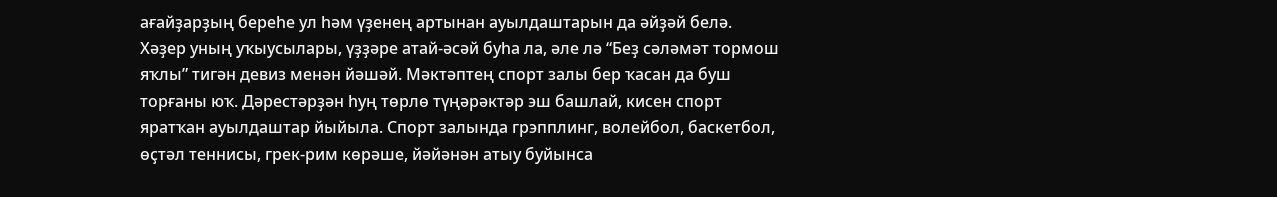ағайҙарҙың береһе ул һәм үҙенең артынан ауылдаштарын да әйҙәй белә. Хәҙер уның уҡыусылары, үҙҙәре атай-әсәй буһа ла, әле лә “Беҙ сәләмәт тормош яҡлы” тигән девиз менән йәшәй. Мәктәптең спорт залы бер ҡасан да буш торғаны юҡ. Дәрестәрҙән һуң төрлө түңәрәктәр эш башлай, кисен спорт яратҡан ауылдаштар йыйыла. Спорт залында грэпплинг, волейбол, баскетбол, өҫтәл теннисы, грек-рим көрәше, йәйәнән атыу буйынса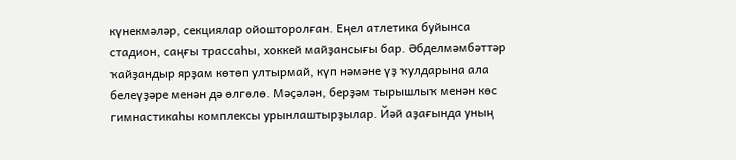күнекмәләр, секциялар ойошторолған. Еңел атлетика буйынса стадион, саңғы трассаһы, хоккей майҙансығы бар. Әбделмәмбәттәр ҡайҙандыр ярҙам көтөп ултырмай, күп нәмәне үҙ ҡулдарына ала белеүҙәре менән дә өлгөлө. Мәҫәлән, берҙәм тырышлыҡ менән көс гимнастикаһы комплексы урынлаштырҙылар. Йәй аҙағында уның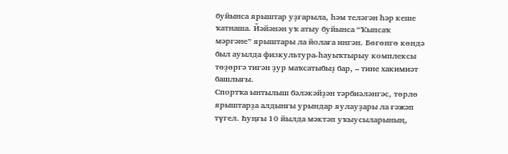буйынса ярыштар уҙғарыла, һәм теләгән һәр кеше ҡатнаша. Йәйәнән уҡ атыу буйынса “Ҡыпсаҡ мәргәне” ярыштары ла йолаға ингән. Бөгөнгө көндә был ауылда физкультура-һауыҡтырыу комплексы төҙөргә тигән ҙур маҡсатыбыҙ бар, – тине хакимиәт башлығы.
Спортҡа ынтылыш бәләкәйҙән тәрбиәләнгәс, төрлө ярыштарҙа алдынғы урындар яулауҙары ла ғәжәп түгел. Һуңғы 10 йылда мәктәп уҡыусыларының,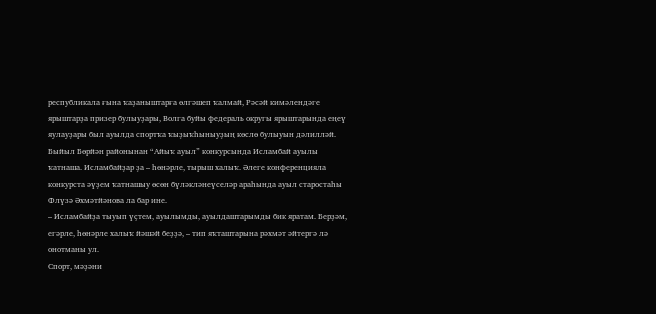республикала ғына ҡаҙаныштарға өлгәшеп ҡалмай, Рәсәй кимәлендәге ярыштарҙа призер булыуҙары, Волга буйы федераль округы ярыштарында еңеү яулауҙары был ауылда спортҡа ҡыҙыҡһыныуҙың көслө булыуын дәлилләй.
Быйыл Бөрйән районынан “Айыҡ ауыл” конкурсында Исламбай ауылы ҡатнаша. Исламбайҙар ҙа – һөнәрле, тырыш халыҡ. Әлеге конференцияла конкурста әүҙем ҡатнашыу өсөн бүләкләнеүселәр араһында ауыл старостаһы Флүзә Әхмәтйәнова ла бар ине.
– Исламбайҙа тыуып үҫтем, ауылымды, ауылдаштарымды бик яратам. Берҙәм, егәрле, һөнәрле халыҡ йәшәй беҙҙә, – тип яҡташтарына рәхмәт әйтергә лә онотманы ул.
Спорт, мәҙәни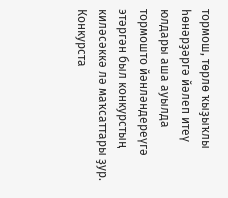тормош, төрлө ҡыҙыҡлы һөнәрҙәргә йәлеп итеү юлдары аша ауылда тормошто йәнләндереүгә этәргән был конкурстың киләсәккә лә маҡсаттары ҙур. Конкурста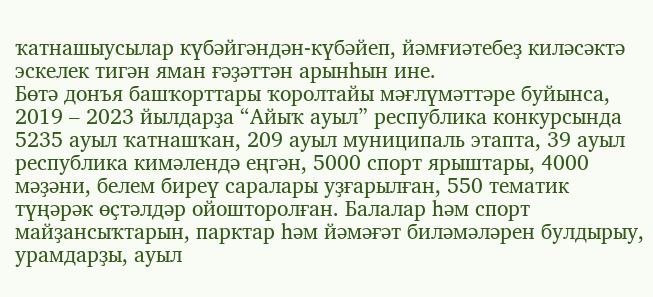ҡатнашыусылар күбәйгәндән-күбәйеп, йәмғиәтебеҙ киләсәктә эскелек тигән яман ғәҙәттән арынһын ине.
Бөтә донъя башҡорттары ҡоролтайы мәғлүмәттәре буйынса, 2019 – 2023 йылдарҙа “Айыҡ ауыл” республика конкурсында 5235 ауыл ҡатнашҡан, 209 ауыл муниципаль этапта, 39 ауыл республика кимәлендә еңгән, 5000 спорт ярыштары, 4000 мәҙәни, белем биреү саралары уҙғарылған, 550 тематик түңәрәк өҫтәлдәр ойошторолған. Балалар һәм спорт майҙансыҡтарын, парктар һәм йәмәғәт биләмәләрен булдырыу, урамдарҙы, ауыл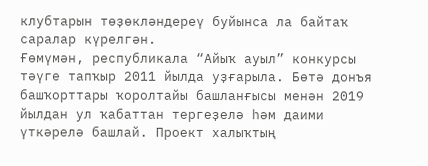клубтарын төҙөкләндереү буйынса ла байтаҡ саралар күрелгән.
Ғөмүмән, республикала “Айыҡ ауыл” конкурсы тәүге тапҡыр 2011 йылда уҙғарыла. Бөтә донъя башҡорттары ҡоролтайы башланғысы менән 2019 йылдан ул ҡабаттан тергеҙелә һәм даими үткәрелә башлай. Проект халыҡтың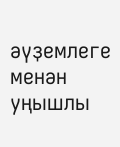әүҙемлеге менән уңышлы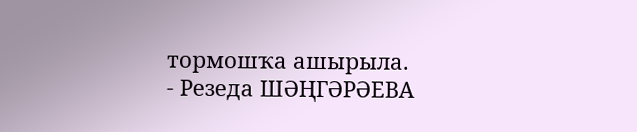тормошҡа ашырыла.
- Резеда ШӘҢГӘРӘЕВА